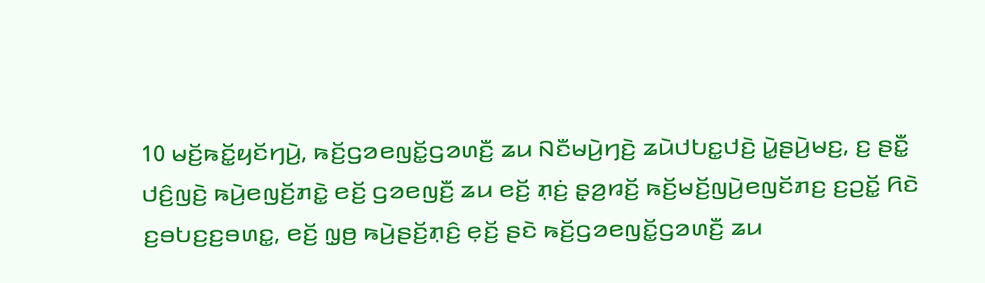10 ꤗꤢꤩ꤬ꤒꤢꤩ꤭ꤟꤢꤩꤚꤣꤧ꤬, ꤒꤢꤩ꤬ꤞꤤꤕꤜꤢꤩ꤭ꤞꤤꤛꤢꤪ꤬ ꤘꤣ ꤡꤢꤪꤗꤣꤧ꤬ꤚꤢꤧ꤬ ꤘꤣꤧꤓꤝꤢ꤭ꤓꤢꤧ꤬ ꤣꤧ꤭ꤔꤣꤧ꤬ꤗꤢ꤬, ꤢ꤬ ꤔꤢꤪ꤭ ꤓꤢꤨ꤬ꤜꤢꤧ꤬ ꤒꤣꤧ꤬ꤕꤜꤢꤩ꤬ꤊꤢꤧ꤭ ꤕꤢꤩ꤬ ꤞꤤꤕꤜꤢꤪ꤬ ꤘꤣ ꤕꤢꤩ꤬ ꤊ꤫ꤢꤦ꤬ ꤔ꤫ꤤ꤬ꤙꤢꤩ꤬ ꤒꤢꤩ꤬ꤗꤢꤩ꤬ꤜꤣꤧ꤬ꤕꤜꤢꤩꤊꤢ꤬ ꤢ꤬ꤑꤢꤩ꤭ ꤖꤢꤧ ꤢ꤬ꤋꤝꤢ꤬ꤢ꤬ꤋꤛꤢ꤭, ꤕꤢꤩ꤬ ꤜ꤫ꤥ꤬ ꤒꤣꤧ꤬ꤔꤢꤩ꤬ꤊ꤫ꤢꤨ꤬ ꤕ꤫ꤢꤩ꤬ ꤔꤢꤧ ꤒꤢꤩ꤬ꤞꤤꤕꤜꤢꤩ꤭ꤞꤤꤛꤢꤪ꤬ ꤘꤣ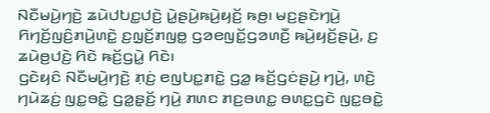ꤡꤢꤪꤗꤣꤧ꤬ꤚꤢꤧ꤬ ꤘꤣꤧꤓꤝꤢ꤭ꤓꤢꤧ꤬ ꤣꤧ꤭ꤔꤣꤧ꤬ꤒꤣꤧ꤬ꤟꤢꤩ꤬ ꤒꤥ꤬꤯ ꤗꤢ꤬ꤔꤢꤧꤚꤣꤧ꤬ ꤖꤚꤢꤩ꤬ꤜꤢꤨ꤬ꤊꤣꤧ꤬ꤛꤢꤧ꤭ ꤢ꤬ꤜ꤫ꤢꤩ꤬ꤊꤜꤥ꤭ ꤞꤤꤕꤜꤢꤩ꤭ꤞꤤꤛꤢꤪ꤬ ꤒꤣꤧ꤬ꤟꤢꤩ꤬ꤔꤣꤧ꤬, ꤢ꤬ ꤘꤣꤧꤥ꤬ꤓꤢꤧ꤬ ꤖꤢꤧ ꤒꤢꤩ꤬ꤞꤣꤧ꤭ ꤖꤢꤧ꤯
ꤞꤢꤧꤟꤢꤨ ꤡꤢꤪꤗꤣꤧ꤬ꤚꤢꤧ꤬ ꤊ꤫ꤢꤦ꤬ ꤕꤜꤝꤢ꤭ꤊꤢꤧ꤭ ꤞꤤ꤭ ꤒꤢꤩ꤬ꤞꤢꤦꤔꤣꤧ꤬ ꤚꤣꤧ꤬, ꤛꤢꤧ꤬ ꤚꤣꤧꤘꤢꤦ꤬ ꤜꤢ꤭ꤋꤢꤧ꤭ ꤞꤤ꤭ꤔ꤫ꤢꤩ꤬ ꤚꤣꤧ꤬ ꤊꤛꤢ ꤊꤢ꤬ꤋꤛꤢ꤭ ꤋꤛꤢ꤭ꤞꤢꤧ ꤜꤢ꤭ꤋꤢꤧ꤭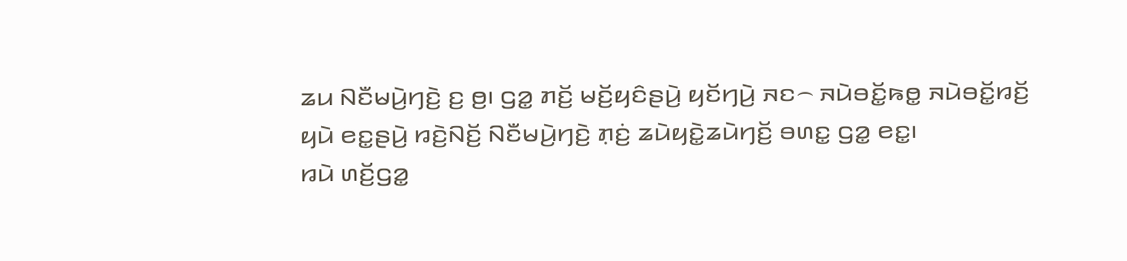ꤘꤣ ꤡꤢꤪꤗꤣꤧ꤬ꤚꤢꤧ꤬ ꤢ꤬ ꤥ꤬꤯ ꤞꤤ꤭ ꤊꤢꤩ꤬ ꤗꤢꤩ꤬ꤟꤢꤨꤔꤣꤧ꤬ ꤟꤢꤩꤚꤣꤧ꤬ ꤏꤢ꤮ ꤏꤣꤧꤋꤢꤩ꤭ꤒꤥ꤭ ꤏꤣꤧꤋꤢꤩ꤭ꤙꤢꤩ꤬ ꤟꤣꤧ ꤕꤢ꤭ꤔꤣꤧ꤬ ꤙꤢꤧ꤬ꤡꤢꤩ꤬ ꤡꤢꤪꤗꤣꤧ꤬ꤚꤢꤧ꤬ ꤊ꤫ꤢꤦ꤬ ꤘꤣꤧꤟꤢꤧ꤭ꤘꤣꤧꤚꤢꤩ꤬ ꤋꤛꤢ꤭ ꤞꤤ꤭ ꤕꤢ꤭꤯
ꤙꤣꤧ ꤛꤢꤩ꤬ꤞꤤ꤭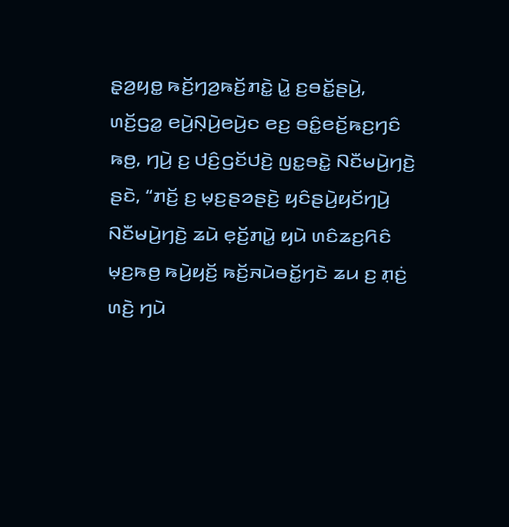ꤔ꤫ꤤ꤬ꤟꤥ꤭ ꤒꤢꤩ꤬ꤚꤤ꤬ꤒꤢꤩ꤬ꤊꤢꤧ꤭ ꤣꤧ꤭ ꤢ꤬ꤋꤢꤩ꤭ꤔꤣꤧ꤬, ꤛꤢꤩ꤬ꤞꤤ꤭ ꤕꤣꤧ꤬ꤡ꤫ꤣꤧ꤬ꤕꤣꤧ꤬ꤢ ꤕꤢ꤬ ꤋꤢꤨ꤭ꤕꤢꤩ꤬ꤒꤢ꤬ꤚꤢꤨ ꤒꤥ꤬, ꤚꤣꤧ꤬ ꤢ꤬ ꤓꤢꤨ꤬ꤞꤢꤩꤓꤢꤧ꤬ ꤜꤢ꤭ꤋꤢꤧ꤭ ꤡꤢꤪꤗꤣꤧ꤬ꤚꤢꤧ꤬ ꤔꤢꤧ, “ꤊꤢꤩ꤬ ꤢ꤬ ꤗ꤫ꤢ꤬ꤔꤤꤔꤢꤧ꤬ ꤟꤢꤨꤔꤣꤧ꤬ꤟꤢꤩꤚꤣꤧ꤬ ꤡꤢꤪꤗꤣꤧ꤬ꤚꤢꤧ꤬ ꤘꤣꤧ ꤕ꤫ꤢꤩ꤬ꤊꤣꤧ꤭ ꤟꤣꤧ ꤛꤢꤨꤘꤢ꤬ꤖꤢꤨ ꤗ꤫ꤢ꤬ꤒꤥ꤬ ꤒꤣꤧ꤬ꤟꤢꤩ꤬ ꤒꤢꤩ꤬ꤏꤣꤧꤋꤢꤩ꤭ꤚꤢꤧ ꤘꤣ ꤢ꤬ ꤊ꤫ꤢꤦ꤬ ꤛꤢꤧ꤬ ꤚꤣꤧ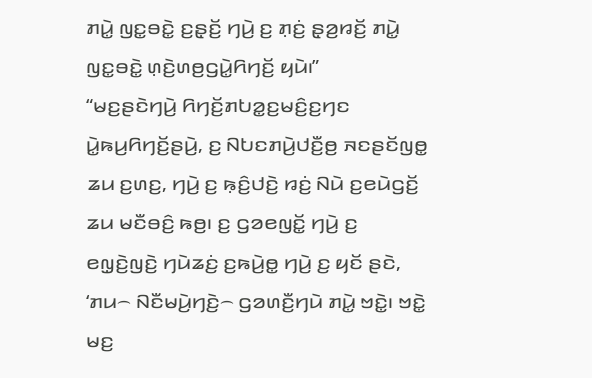ꤊꤣꤧ꤭ ꤜꤢ꤭ꤋꤢꤧ꤭ ꤢ꤬ꤔ꤫ꤢꤩ꤬ ꤚꤣꤧ꤬ ꤢ꤬ ꤊ꤫ꤢꤦ꤬ ꤔ꤫ꤤ꤬ꤙꤢꤩ꤬ ꤊꤣꤧ꤭ ꤜꤢ꤭ꤋꤢꤧ꤭ ꤛ꤫ꤢꤧ꤬ꤛꤥ꤬ꤞꤣꤧ꤭ꤖꤚꤢꤩ꤬ ꤟꤣꤧ꤯”
“ꤗꤢ꤬ꤔꤢꤧꤚꤣꤧ꤬ ꤖꤚꤢꤩ꤬ꤊꤝꤤ꤭ꤢ꤬ꤗꤢꤨ꤬ꤢ꤬ꤚꤢ ꤣꤧ꤭ꤒꤣ꤬ꤖꤚꤢꤩ꤬ꤔꤣꤧ꤬, ꤢ꤬ ꤡꤝꤢꤊꤣꤧ꤬ꤓꤢꤪ꤬ꤥ꤬ ꤏꤢꤔꤢꤩꤜꤥ꤭ ꤘꤣ ꤢ꤬ꤛꤢ꤬, ꤚꤣꤧ꤬ ꤢ꤬ ꤒ꤫ꤢꤨ꤬ꤓꤢꤧ꤬ ꤙꤢꤦ꤬ ꤡꤣꤧ ꤢ꤬ꤕꤣꤧꤞꤢꤩ꤬ ꤘꤣ ꤗꤢꤪꤋꤢꤨ꤬ ꤒꤥ꤬꤯ ꤢ꤬ ꤞꤤꤕꤜꤢꤩ꤭ ꤚꤣꤧ꤬ ꤢ꤬ ꤕꤜ꤫ꤢꤧ꤬ꤜꤢꤧ꤬ ꤚꤣꤧꤘꤢꤦ꤬ ꤢ꤬ꤒꤣꤧ꤬ꤥ꤭ ꤚꤣꤧ꤬ ꤢ꤬ ꤟꤢꤩ ꤔꤢꤧ, ‘ꤊꤣ꤮ ꤡꤢꤪꤗꤣꤧ꤬ꤚꤢꤧ꤬꤮ ꤞꤤꤛꤢꤪ꤬ꤚꤣꤧ ꤊꤣꤧ꤭ ꤠꤢꤧ꤭꤯ ꤠꤢꤧ꤭ ꤗꤢ꤬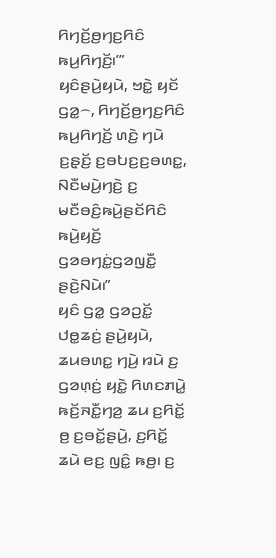ꤖꤚꤢꤩ꤬ꤥ꤬ꤚꤢ꤬ꤖꤢꤨ ꤒꤣ꤬ꤖꤚꤢꤩ꤬꤯’”
ꤟꤢꤨꤔꤣꤧ꤬ꤟꤣꤧ, ꤠꤢꤧ꤭ ꤟꤢꤩ ꤞꤤ꤭꤮, ꤖꤚꤢꤩ꤬ꤥ꤬ꤚꤢ꤬ꤖꤢꤨ ꤒꤣ꤬ꤖꤚꤢꤩ꤬ ꤛꤢꤧ꤬ ꤚꤣꤧ ꤢ꤬ꤔ꤫ꤢꤩ꤬ ꤢ꤬ꤋꤝꤢ꤬ꤢ꤬ꤋꤛꤢ꤭, ꤡꤢꤪꤗꤣꤧ꤬ꤚꤢꤧ꤬ ꤢ꤬ ꤗꤢꤪꤋꤢꤨ꤬ꤒꤣꤧ꤬ꤔꤢꤩꤖꤢꤨ ꤒꤣꤧ꤬ꤟꤢꤩ꤬ ꤞꤤꤋꤚꤢꤦ꤭ꤞꤤꤜꤢꤪ꤭ ꤔꤢꤧ꤬ꤡꤣꤧ꤯”
ꤟꤢꤨ ꤞꤤ꤭ ꤞꤤꤑꤢꤩ꤭ ꤓꤥ꤭ꤘꤢꤦ꤬ ꤔꤣꤧ꤬ꤟꤣꤧ, ꤘꤣꤋꤛꤢ꤭ ꤚꤣꤧ꤬ ꤙꤣꤧ ꤢ꤬ ꤞꤤꤛ꤫ꤢꤦ꤬ ꤟꤢꤧ꤭ ꤖꤛꤢꤊꤣꤧ꤭ ꤒꤢꤩ꤬ꤏꤢꤪ꤭ꤚꤤ꤬ ꤘꤣ ꤢ꤬ꤖꤢꤩ꤭ ꤥ꤬ ꤢ꤬ꤋꤢꤩ꤭ꤔꤣꤧ꤬, ꤢ꤬ꤖꤢꤩ꤭ ꤘꤣꤧ ꤕꤢ꤬ ꤜꤢꤨ꤭ ꤒꤥ꤬꤯ ꤢ꤬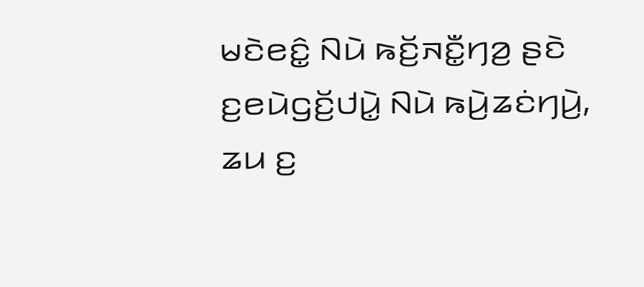ꤗꤢꤧꤕꤢꤨ꤭ ꤡꤣꤧ ꤒꤢꤩ꤬ꤏꤢꤪ꤭ꤚꤤ꤬ ꤔꤢꤧ ꤢ꤬ꤕꤣꤧꤞꤢꤩ꤬ꤓꤣꤧ꤭ ꤡꤣꤧ ꤒꤣꤧ꤬ꤘꤢꤦꤚꤣꤧ꤬, ꤘꤣ ꤢ꤬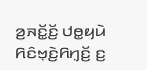ꤤ꤬ꤏꤢꤩ꤭ꤢꤩ꤬ ꤓꤥ꤭ꤟꤣꤧ ꤖꤢꤨꤠ꤫ꤢꤧ꤬ꤖꤚ꤫ꤢꤩ꤬ ꤢ꤬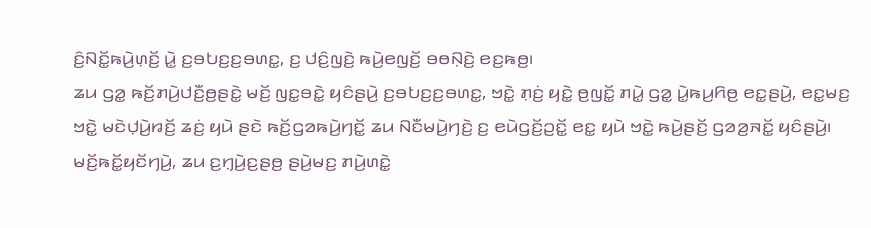ꤢꤨ꤬ꤡꤢꤩ꤭ꤒꤣꤧ꤬ꤛ꤫ꤢꤩ꤬ ꤣꤧ꤭ ꤢ꤬ꤋꤝꤢ꤬ꤢ꤬ꤋꤛꤢ꤭, ꤢ꤬ ꤓꤢꤨ꤬ꤜꤢꤧ꤬ ꤒꤣꤧ꤬ꤕꤜꤢꤩ꤬ ꤋꤥꤡ꤫ꤢꤧ꤬ ꤕꤢ꤬ꤒꤥ꤬꤯
ꤘꤣ ꤞꤤ꤭ ꤒꤢꤩ꤬ꤊꤣꤧ꤬ꤓꤢꤪ꤬ꤥ꤬ꤔꤢꤧ꤭ ꤗꤢꤩ꤬ ꤜꤢ꤭ꤋꤢꤧ꤭ ꤟꤢꤨꤔꤣꤧ꤬ ꤢ꤬ꤋꤝꤢ꤬ꤢ꤬ꤋꤛꤢ꤭, ꤠꤢꤧ꤭ ꤊ꤫ꤢꤦ꤬ ꤟꤢꤧ꤭ ꤥ꤬ꤜꤢꤩ꤭ ꤊꤣꤧ꤭ ꤞꤤ꤭ ꤣꤧ꤭ꤒꤣ꤬ꤖꤥ꤬ ꤕꤢ꤭ꤔꤣꤧ꤬, ꤕꤢ꤭ꤗꤢ꤬ ꤠꤢꤧ꤭ ꤗꤢꤧꤓ꤫ꤣꤧ꤬ꤙꤢꤩ꤬ ꤘꤢꤦ꤬ ꤟꤣꤧ ꤔꤢꤧ ꤒꤢꤩ꤬ꤞꤤꤒꤣꤧ꤬ꤚꤢꤩ꤭ ꤘꤣ ꤡꤢꤪꤗꤣꤧ꤬ꤚꤢꤧ꤬ ꤢ꤬ ꤕꤣꤧꤞꤢꤩ꤬ꤑꤢꤩ꤭ ꤕꤢ꤭ ꤟꤣꤧ ꤠꤢꤧ꤭ ꤒꤣꤧ꤬ꤔꤢꤩ꤬ ꤞꤤꤤ꤬ꤏꤢꤩ꤭ ꤟꤢꤨꤔꤣꤧ꤬꤯ ꤗꤢꤩ꤬ꤒꤢꤩ꤭ꤟꤢꤩꤚꤣꤧ꤬, ꤘꤣ ꤢ꤬ꤚ꤫ꤣꤧ꤬ꤢ꤬ꤔꤥ꤬ ꤔꤣꤧ꤬ꤗꤢ꤬ ꤊꤣꤧ꤬ꤛꤢꤧ꤭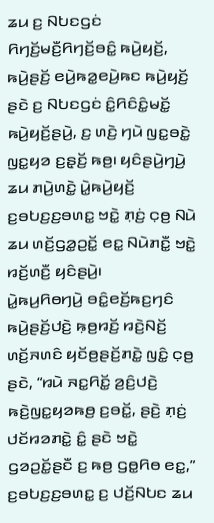ꤘꤣ ꤢ꤬ ꤡꤝꤢꤞꤢꤦ ꤖꤚꤢꤩ꤬ꤗꤢꤪ꤬ꤖꤚꤢꤩ꤬ꤋꤢꤨ꤭ ꤒꤣꤧ꤬ꤟꤢꤩ꤬, ꤒꤣꤧ꤬ꤔꤢꤩ꤬ ꤕꤣꤧ꤬ꤒꤤ꤭ꤕꤣꤧ꤬ꤒꤢ ꤒꤣꤧ꤬ꤟꤢꤩ꤬ ꤔꤢꤧ ꤢ꤬ ꤡꤝꤢꤞꤢꤦ ꤢꤨ꤭ꤖꤢꤨꤢꤨ꤭ꤗꤢꤩ꤭ ꤒꤣꤧ꤬ꤟꤢꤩ꤬ꤔꤣꤧ꤬, ꤢ꤬ ꤛꤢꤧ꤬ ꤚꤣꤧ ꤜꤢ꤭ꤋꤢꤧ꤭ ꤜꤢ꤭ꤟꤤ ꤢ꤬ꤔ꤫ꤢꤩ꤬ ꤒꤥ꤬꤯ ꤟꤢꤨꤔꤣꤧ꤬ꤚꤣꤧ꤬ ꤘꤣ ꤊꤣꤧ꤬ꤛꤢꤧ꤭ ꤣꤧ꤭ꤒꤣꤧ꤬ꤟꤢꤩ꤬ ꤢ꤬ꤋꤝꤢ꤬ꤢ꤬ꤋꤛꤢ꤭ ꤠꤢꤧ꤭ ꤊ꤫ꤢꤦ꤬ ꤍ꤫ꤥ꤬ ꤡꤣꤧ ꤘꤣ ꤛꤢꤩ꤬ꤞꤤ꤭ꤑꤢꤩ꤭ ꤕꤢ꤭ ꤡꤣꤧꤊꤢꤪ꤭ ꤠꤢꤧ꤭ ꤙꤢꤩ꤬ꤛꤢꤪ꤬ ꤟꤢꤨꤔꤣꤧ꤬꤯
ꤣꤧ꤭ꤒꤣ꤬ꤖꤥꤚꤣꤧ꤬ ꤋꤢꤨ꤭ꤕꤢꤩ꤬ꤒꤢ꤬ꤚꤢꤨ ꤒꤣꤧ꤬ꤔꤢꤩ꤬ꤓꤢꤧ꤬ ꤒ꤫ꤥ꤬ꤙꤢꤩ꤬ ꤙꤢꤧ꤬ꤡꤢꤩ꤬ ꤛꤢꤩ꤬ꤏꤛꤢꤨ ꤟꤢꤩꤥ꤬ꤔꤢꤩ꤬ꤊꤢꤧ꤭ ꤜꤢꤨ꤭ ꤍ꤫ꤥ꤬ ꤔꤢꤧ, “ꤙꤣꤧ ꤏꤢ꤭ꤖꤢꤩ꤭ ꤤ꤬ꤢꤨ꤬ꤓꤢꤧ꤬ ꤒꤢꤧ꤬ꤜꤢ꤭ꤟꤤꤒꤥ꤬ ꤢ꤬ꤋꤢꤩ꤭, ꤔꤢꤧ꤬ ꤊ꤫ꤢꤦ꤬ ꤓꤢꤩꤙꤤꤊꤢꤧ꤭ ꤢꤨ꤭ ꤔꤢꤧ ꤠꤢꤧ꤭ ꤞꤤꤑꤢꤩ꤭ꤔꤢꤪ ꤢ꤬ ꤒꤥ꤬ ꤞꤥ꤭ꤖꤥ ꤕꤢ꤭,” ꤢ꤬ꤋꤝꤢ꤬ꤢ꤬ꤋꤛꤢ꤭ ꤢ꤬ ꤓꤢꤩ꤬ꤡꤝꤢ ꤘꤣ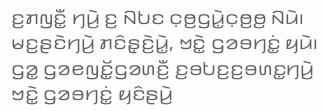ꤢ꤬ꤊꤜꤢꤪ꤭ ꤚꤣꤧ꤬ ꤢ꤬ ꤡꤝꤢ ꤍ꤫ꤥ꤬ꤞꤣꤧ꤭ꤍ꤫ꤥ꤬ꤥ꤬ ꤡꤣꤧ꤯
ꤗꤢ꤬ꤔꤢꤧꤚꤣꤧ꤬ ꤊꤢꤨꤔ꤫ꤢꤧ꤬ꤣꤧ꤭, ꤠꤢꤧ꤭ ꤞꤤꤋꤚꤢꤦ꤭ ꤟꤣꤧ꤯ ꤞꤤ꤭ ꤞꤤꤕꤜꤢꤩ꤭ꤞꤤꤛꤢꤪ꤬ ꤢ꤬ꤋꤝꤢ꤬ꤢ꤬ꤋꤛꤢ꤭ꤚꤣꤧ꤬ ꤠꤢꤧ꤭ ꤞꤤꤋꤚꤢꤦ꤭ ꤟꤢꤨꤔꤣꤧ꤬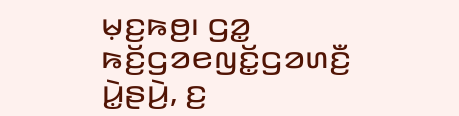ꤗ꤫ꤢ꤬ꤒꤥ꤬꤯ ꤞꤤ꤭ ꤒꤢꤩ꤬ꤞꤤꤕꤜꤢꤩ꤭ꤞꤤꤛꤢꤪ꤬ ꤣꤧ꤭ꤔꤣꤧ꤬, ꤢ꤬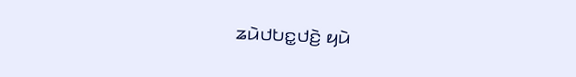ꤘꤣꤧꤓꤝꤢ꤭ꤓꤢꤧ꤬ ꤟꤣꤧ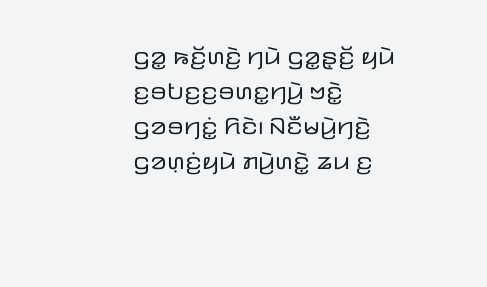ꤞꤤ꤭ ꤒꤢꤩ꤬ꤛꤢꤧ꤬ ꤚꤣꤧ ꤞꤤ꤭ꤔ꤫ꤢꤩ꤬ ꤟꤣꤧ ꤢ꤬ꤋꤝꤢ꤬ꤢ꤬ꤋꤛꤢ꤭ꤚꤣꤧ꤬ ꤠꤢꤧ꤭ ꤞꤤꤋꤚꤢꤦ꤭ ꤖꤢꤧ꤯ ꤡꤢꤪꤗꤣꤧ꤬ꤚꤢꤧ꤬ ꤞꤤꤛ꤫ꤢꤦ꤬ꤟꤣꤧ ꤊꤣꤧ꤬ꤛꤢꤧ꤭ ꤘꤣ ꤢ꤬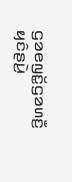ꤞꤤꤕꤜꤢꤩ꤭ꤞꤤꤛꤢꤪ꤬ ꤟꤢꤨꤔꤣꤧ꤬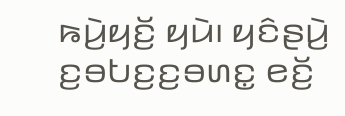ꤒꤣꤧ꤬ꤟꤢꤩ꤬ ꤟꤣꤧ꤯ ꤟꤢꤨꤔꤣꤧ꤬ ꤢ꤬ꤋꤝꤢ꤬ꤢ꤬ꤋꤛꤢ꤭ ꤕꤢꤩ꤬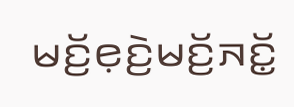ꤗꤢꤩ꤬ꤕ꤫ꤢꤧ꤬ꤗꤢꤩ꤬ꤏꤢꤩ꤭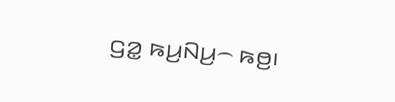ꤞꤤ꤭ ꤒꤣ꤬ꤡꤣ꤬꤮ ꤒꤥ꤬꤯